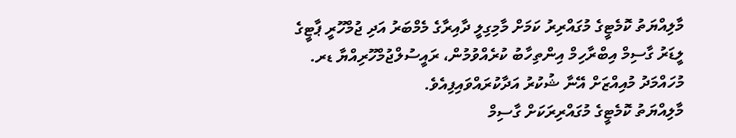މާލިއްޔަތު ކޮމެޓީގެ މުގައްރިރު ކަމަށް މާމިގިލީ ދާއިރާގެ މެމްބަރު އަދި ޖުމްހޫރީ ޕާޓީގެ ލީޑަރު ގާސިމް އިބްރާހިމް އިންތިހާބު ކުރެއްވުމުން، ރައީސުލްޖުމްހޫރިއްޔާ ޑރ. މުހައްމަދު މުއިއްޒަށް އޭނާ ޝުކުރު އަދާކުރައްވައިފިއެވެ.
މާލިއްޔަތު ކޮމެޓީގެ މުގައްރިރަކަށް ގާސިމް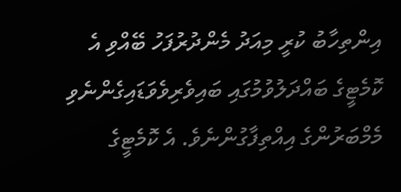އިންތިހާބު ކުރީ މިއަދު މެންދުރުފަހު ބޭއްވި އެ ކޮމެޓީގެ ބައްދަލުވުމުގައި ބައިވެރިވެވަޑައިގެންނެވި މެމްބަރުންގެ އިއްތިފާގުންނެވެ. އެ ކޮމެޓީގެ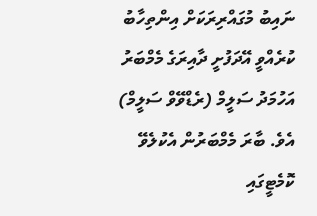ނައިބު މުގައްރިރަކަށް އިންތިހާބު ކުރެއްވީ އޭދަފުށީ ދާއިރަގެ މެމްބަރު އަހުމަދު ސަލީމް (ރެޑްވޭވް ސަލީމް) އެވެ. ބާރަ މެމްބަރުން އެކުލެވޭ ކޮމެޓީގައި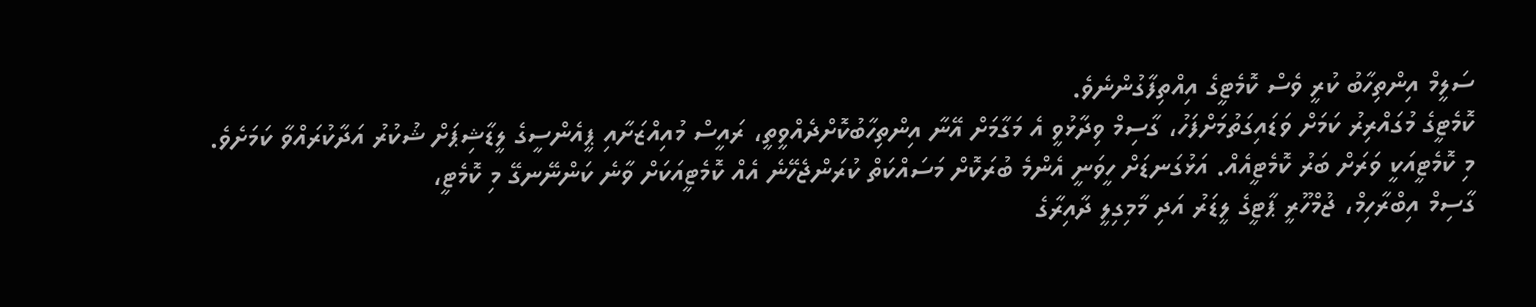ސަލީމް އިންތިހާބު ކުރީ ވެސް ކޮމެޓީގެ އިއްތިފާގުންނެވެ.
ކޮމެޓީގެ މުގައްރިރު ކަމަށް ވަޑައިގަތުމަށްފަހު، ގާސިމް ވިދާޅުވީ އެ މަގާމަށް އޭނާ އިންތިހާބުކޮށްދެއްވީތީ، ރައީސް މުއިއްޒަށާއި ޕީއެންސީގެ ލީޑާޝިޕަށް ޝުކުރު އަދާކުރައްވާ ކަމަށެވެ.
މި ކޮމެޓީއަކީ ވަރަށް ބަރު ކޮމެޓީއެއް. އަޅުގަނޑަށް ހީވަނީ އެންމެ ބުރަކޮށް މަސައްކަތް ކުރަންޖެހޭނެ އެއް ކޮމެޓީއަކަށް ވާނެ ކަންނޭނގޭ މި ކޮމެޓީ،
ގާސިމް އިބްރާހިމް، ޖުމްހޫރީ ޕާޓީގެ ލީޑަރު އަދި މާމިގިލީ ދާއިރާގެ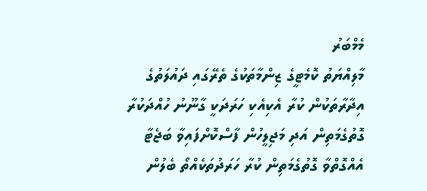މެމްބަރު
މާލިއްޔަތު ކޮމެޓީގެ ޒިންމާތަކުގެ ތެރޭގައި ދައުލަތުގެ އިދާރާތަކުން ކުރާ އެކިއެކި ހަރަދަކީ ގާނޫނު ހުއްދަކުރާ ގޮތުގެމަތިން އަދި މަޖިލީހުން ފާސްކޮށްފައިވާ ބަޖެޓާ އެއްގޮތްވާ ގޮތުގެމަތިން ކުރާ ހަރަދުތަކެއްތޯ ބެލުން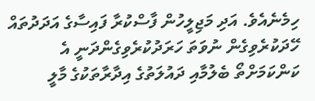ހިމެނެއެވެ. އަދި މަޖިލީހުން ފާސްކުރާ ފައިސާގެ އަދަދުތައް ހޭދަކުރެވިގެން ނުވަތަ ހަރަދުކުރެވިގެންދަނީ އެ ކަންކަމަށްތޯ ބެލުމާއި ދައުލަތުގެ އިދާރާތަކުގެ މާލީ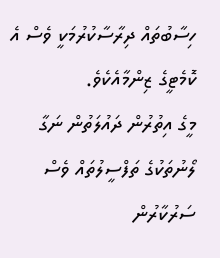ހިސާބުތައް ދިރާސާކުރުމަކީ ވެސް އެ ކޮމެޓީގެ ޒިންމާއެކެވެ.
މީގެ އިތުރުން ދައުލަތުން ނަގާ ލޯނުތަކުގެ ތަފްސީލުތައް ވެސް ސަރުކާރުން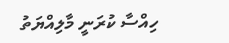ހިއްސާ ކުރަނީ މާލިއްޔަތު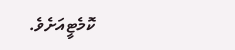ކޮމެޓީއަށެވެ.